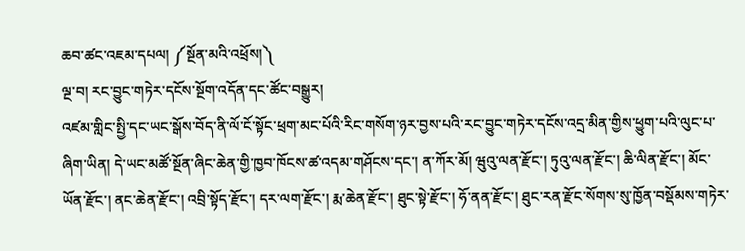ཆབ་ཚང་འཇམ་དཔལ། ༼སྔོན་མའི་འཕྲོས།༽
ལྔ་བ། རང་བྱུང་གཏེར་དངོས་སྔོག་འདོན་དང་ཚོང་བསྒྱུར།
འཛམ་གླིང་སྤྱི་དང་ཡང་སྒོས་བོད་ནི་ལོ་ངོ་སྟོང་ཕྲག་མང་པོའི་རིང་གསོག་ཉར་བྱས་པའི་རང་བྱུང་གཏེར་དངོས་འདྲ་མིན་གྱིས་ཕྱུག་པའི་ལུང་པ་ཞིག་ཡིན། དེ་ཡང་མཚོ་སྔོན་ཞིང་ཆེན་གྱི་ཁྱབ་ཁོངས་ཚ་འདམ་གཤོངས་དང་། ན་ཀོར་མོ། ཝུའུ་ལན་རྫོང་། ཏུའུ་ལན་རྫོང་། ཆི་ལིན་རྫོང་། མོང་ཡོན་རྫོང་། ནང་ཆེན་རྫོང་། འབྲི་སྟོད་རྫོང་། དར་ལག་རྫོང་། རྨ་ཆེན་རྫོང་། ཐུང་སྟེ་རྫོང་། ཧོ་ནན་རྫོང་། ཐུང་རན་རྫོང་སོགས་སུ་ཁྱོན་བསྡོམས་གཏེར་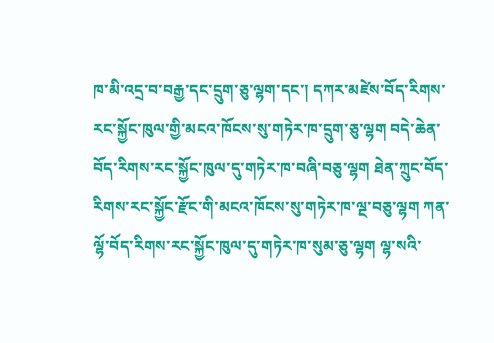ཁ་མི་འདྲ་བ་བརྒྱ་དང་དྲུག་ཅུ་ལྷག་དང་། དཀར་མཛེས་བོད་རིགས་རང་སྐྱོང་ཁུལ་གྱི་མངའ་ཁོངས་སུ་གཏེར་ཁ་དྲུག་ཅུ་ལྷག བདེ་ཆེན་བོད་རིགས་རང་སྐྱོང་ཁུལ་དུ་གཏེར་ཁ་བཞི་བཅུ་ལྷག ཐེན་ཀྲུང་བོད་རིགས་རང་སྐྱོང་རྫོང་གི་མངའ་ཁོངས་སུ་གཏེར་ཁ་ལྔ་བཅུ་ལྷག ཀན་ལྷོ་བོད་རིགས་རང་སྐྱོང་ཁུལ་དུ་གཏེར་ཁ་སུམ་ཅུ་ལྷག ལྷ་སའི་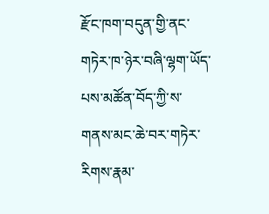རྫོང་ཁག་བདུན་གྱི་ནང་གཏེར་ཁ་ཉེར་བཞི་ལྷག་ཡོད་པས་མཚོན་བོད་ཀྱི་ས་གནས་མང་ཆེ་བར་གཏེར་རིགས་རྣམ་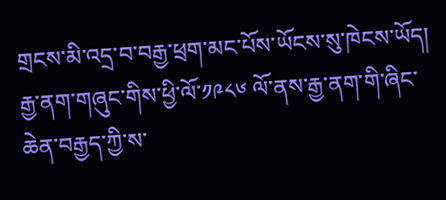གྲངས་མི་འདྲ་བ་བརྒྱ་ཕྲག་མང་པོས་ཡོངས་སུ་ཁེངས་ཡོད།
རྒྱ་ནག་གཞུང་གིས་ཕྱི་ལོ་༡༩༨༦ ལོ་ནས་རྒྱ་ནག་གི་ཞིང་ཆེན་བརྒྱད་ཀྱི་ས་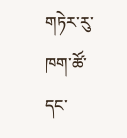གཏེར་རུ་ཁག་ཚོ་དང་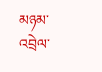མཉམ་འབྲེལ་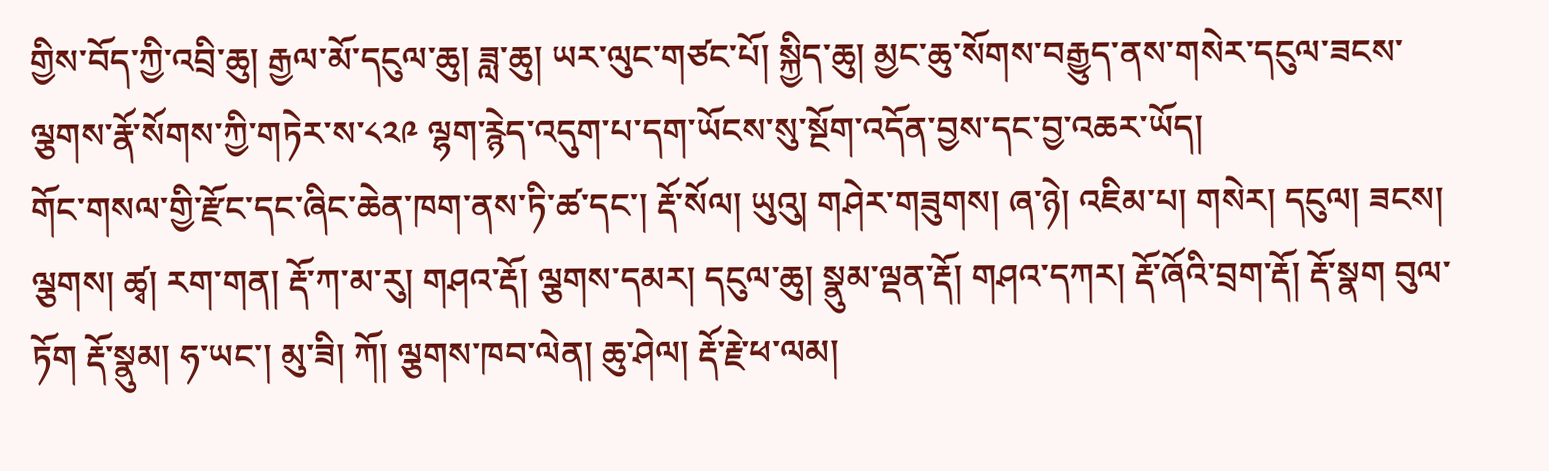གྱིས་བོད་ཀྱི་འབྲི་ཆུ། རྒྱལ་མོ་དངུལ་ཆུ། ཟླ་ཆུ། ཡར་ལུང་གཙང་པོ། སྐྱིད་ཆུ། མྱང་ཆུ་སོགས་བརྒྱུད་ནས་གསེར་དངུལ་ཟངས་ལྕགས་རྣོ་སོགས་ཀྱི་གཏེར་ས་༨༢༩ ལྷག་རྙེད་འདུག་པ་དག་ཡོངས་སུ་སྔོག་འདོན་བྱས་དང་བྱ་འཆར་ཡོད།
གོང་གསལ་གྱི་རྫོང་དང་ཞིང་ཆེན་ཁག་ནས་ཏི་ཚ་དང་། རྡོ་སོལ། ཡུའུ། གཤེར་གཟུགས། ཞ་ཉེ། འཇིམ་པ། གསེར། དངུལ། ཟངས། ལྕགས། ཚྭ། རག་གན། རྡོ་ཀ་མ་རུ། གཤའ་རྡོ། ལྕགས་དམར། དངུལ་ཆུ། སྣུམ་ལྡན་རྡོ། གཤའ་དཀར། རྡོ་ཞོའི་བྲག་རྡོ། རྡོ་སྣག བུལ་ཏོག རྡོ་སྣུམ། ཧ་ཡང་། མུ་ཟི། ཀོ། ལྕགས་ཁབ་ལེན། ཆུ་ཤེལ། རྡོ་རྗེ་ཕ་ལམ།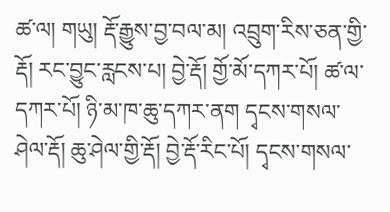ཚ་ལ། གཡུ། རྡོ་རྒྱུས་བྱ་བལ་མ། འབྲུག་རིས་ཅན་གྱི་རྡོ། རང་བྱུང་རླངས་པ། བྱེ་རྡོ། གྱོ་མོ་དཀར་པོ། ཚ་ལ་དཀར་པོ། ཉི་མ་ཁ་ཆུ་དཀར་ནག དྭངས་གསལ་ཤེལ་རྡོ། ཆུ་ཤེལ་གྱི་རྡོ། བྱེ་རྡོ་རིང་པོ། དྭངས་གསལ་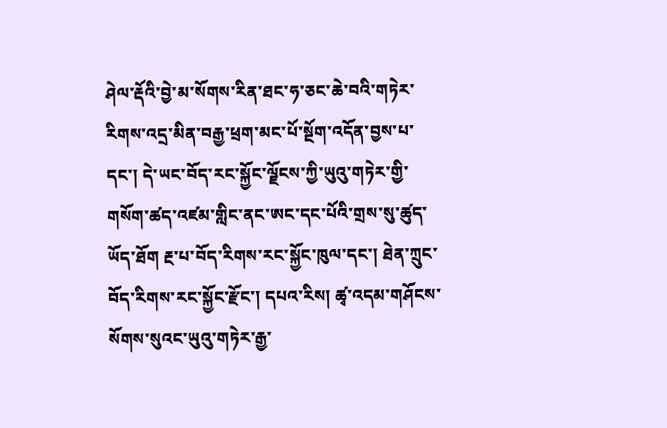ཤེལ་རྡོའི་བྱེ་མ་སོགས་རིན་ཐང་ཧ་ཅང་ཆེ་བའི་གཏེར་རིགས་འདྲ་མིན་བརྒྱ་ཕྲག་མང་པོ་སྔོག་འདོན་བྱས་པ་དང་། དེ་ཡང་བོད་རང་སྐྱོང་ལྗོངས་ཀྱི་ཡུའུ་གཏེར་གྱི་གསོག་ཚད་འཛམ་གླིང་ནང་ཨང་དང་པོའི་གྲས་སུ་ཚུད་ཡོད་ཐོག རྔ་པ་བོད་རིགས་རང་སྐྱོང་ཁུལ་དང་། ཐེན་ཀྲུང་བོད་རིགས་རང་སྐྱོང་རྫོང་། དཔའ་རིས། ཚྭ་འདམ་གཤོངས་སོགས་སུའང་ཡུའུ་གཏེར་རྒྱ་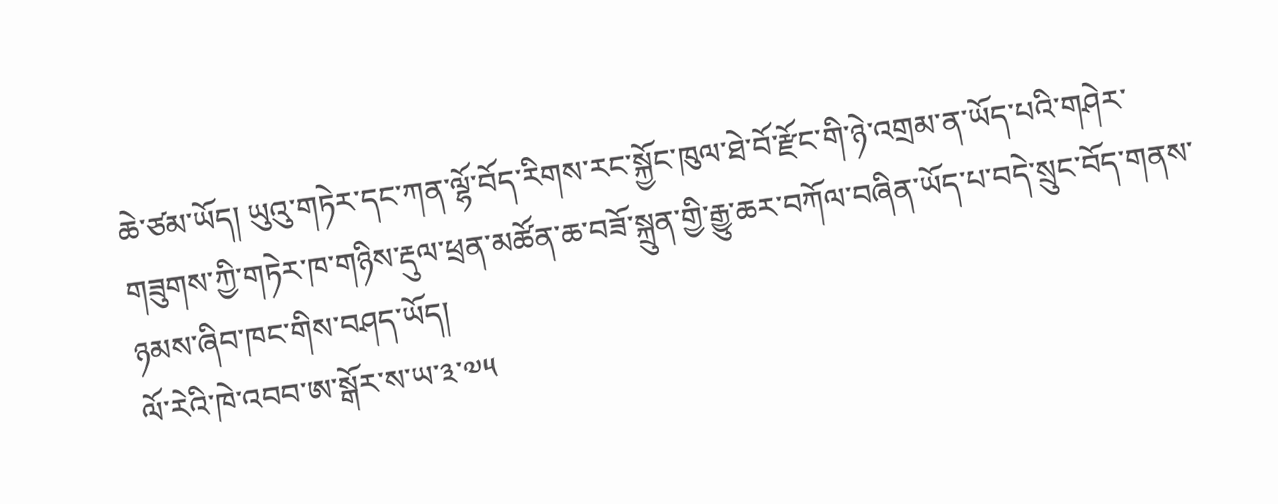ཆེ་ཙམ་ཡོད། ཡུའུ་གཏེར་དང་ཀན་ལྷོ་བོད་རིགས་རང་སྐྱོང་ཁུལ་ཐེ་བོ་རྫོང་གི་ཉེ་འགྲམ་ན་ཡོད་པའི་གཤེར་གཟུགས་ཀྱི་གཏེར་ཁ་གཉིས་རྡུལ་ཕྲན་མཚོན་ཆ་བཟོ་སྐྲུན་གྱི་རྒྱུ་ཆར་བཀོལ་བཞིན་ཡོད་པ་བདེ་སྲུང་བོད་གནས་ཉམས་ཞིབ་ཁང་གིས་བཤད་ཡོད།
ལོ་རེའི་ཁེ་འབབ་ཨ་སྒོར་ས་ཡ་༣་༧༥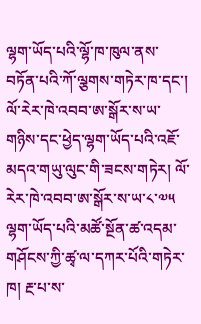ལྷག་ཡོད་པའི་ལྷོ་ཁ་ཁུལ་ནས་བཏོན་པའི་ཀོ་ལྕགས་གཏེར་ཁ་དང་། ལོ་རེར་ཁེ་འབབ་ཨ་སྒོར་ས་ཡ་གཉིས་དང་ཕྱེད་ལྷག་ཡོད་པའི་འཇོ་མདའ་གཡུ་ལུང་གི་ཟངས་གཏེར། ལོ་རེར་ཁེ་འབབ་ཨ་སྒོར་ས་ཡ་༨་༧༥ ལྷག་ཡོད་པའི་མཚོ་སྔོན་ཚ་འདམ་གཤོངས་ཀྱི་ཚྭ་ལ་དཀར་པོའི་གཏེར་ཁ། རྔ་པ་ས་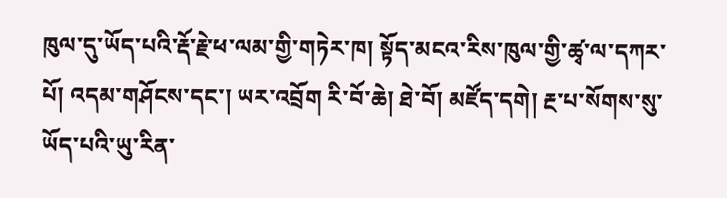ཁུལ་དུ་ཡོད་པའི་རྡོ་རྗེ་ཕ་ལམ་གྱི་གཏེར་ཁ། སྟོད་མངའ་རིས་ཁུལ་གྱི་ཚྭ་ལ་དཀར་པོ། འདམ་གཤོངས་དང་། ཡར་འབྲོག རི་བོ་ཆེ། ཐེ་བོ། མཛོད་དགེ། རྔ་པ་སོགས་སུ་ཡོད་པའི་ཡུ་རིན་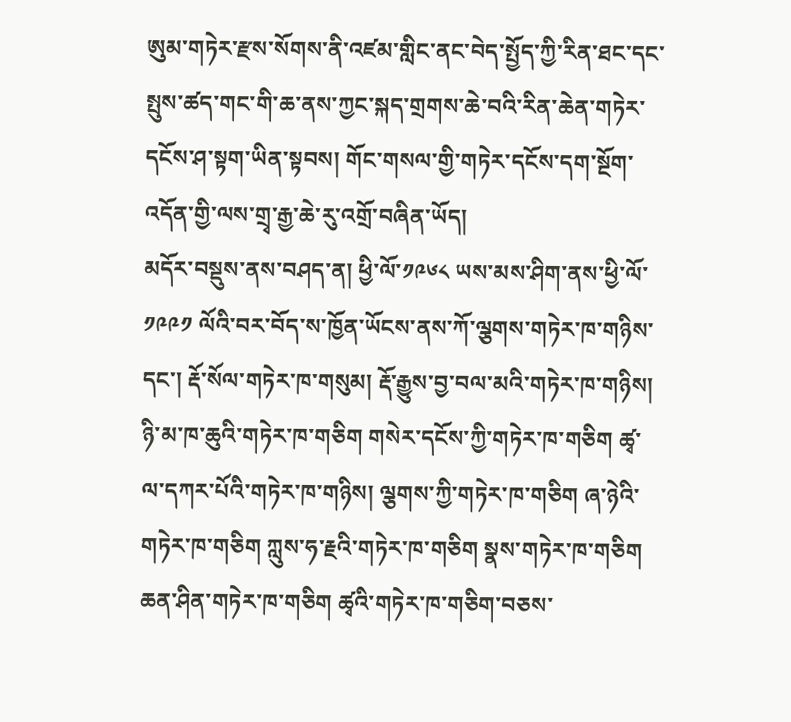ཨུམ་གཏེར་རྫས་སོགས་ནི་འཛམ་གླིང་ནང་བེད་སྤྱོད་ཀྱི་རིན་ཐང་དང་སྤུས་ཚད་གང་གི་ཆ་ནས་ཀྱང་སྐད་གྲགས་ཆེ་བའི་རིན་ཆེན་གཏེར་དངོས་ཤ་སྟག་ཡིན་སྟབས། གོང་གསལ་གྱི་གཏེར་དངོས་དག་སྔོག་འདོན་གྱི་ལས་གྲྭ་རྒྱ་ཆེ་རུ་འགྲོ་བཞིན་ཡོད།
མདོར་བསྡུས་ནས་བཤད་ན། ཕྱི་ལོ་༡༩༦༨ ཡས་མས་ཤིག་ནས་ཕྱི་ལོ་༡༩༩༡ ལོའི་བར་བོད་ས་ཁྱོན་ཡོངས་ནས་ཀོ་ལྕགས་གཏེར་ཁ་གཉིས་དང་། རྡོ་སོལ་གཏེར་ཁ་གསུམ། རྡོ་རྒྱུས་བྱ་བལ་མའི་གཏེར་ཁ་གཉིས། ཉི་མ་ཁ་ཆུའི་གཏེར་ཁ་གཅིག གསེར་དངོས་ཀྱི་གཏེར་ཁ་གཅིག ཚྭ་ལ་དཀར་པོའི་གཏེར་ཁ་གཉིས། ལྕགས་ཀྱི་གཏེར་ཁ་གཅིག ཞ་ཉེའི་གཏེར་ཁ་གཅིག ཀླུས་ཧ་རྗའི་གཏེར་ཁ་གཅིག སྣས་གཏེར་ཁ་གཅིག ཆན་ཤིན་གཏེར་ཁ་གཅིག ཚྭའི་གཏེར་ཁ་གཅིག་བཅས་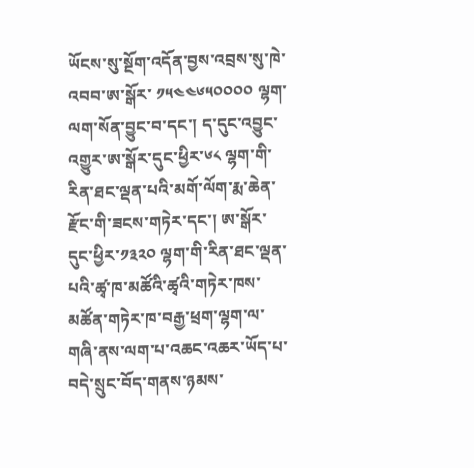ཡོངས་སུ་སྔོག་འདོན་བྱས་འབྲས་སུ་ཁེ་འབབ་ཨ་སྒོར་ ༡༥༤༤༦༥༠༠༠༠ ལྷག་ལག་སོན་བྱུང་བ་དང་། ད་དུང་འབྱུང་འགྱུར་ཨ་སྒོར་དུང་ཕྱིར་༦༨ ལྷག་གི་རིན་ཐང་ལྡན་པའི་མགོ་ལོག་རྨ་ཆེན་རྫོང་གི་ཟངས་གཏེར་དང་། ཨ་སྒོར་དུང་ཕྱིར་༡༣༢༠ ལྷག་གི་རིན་ཐང་ལྡན་པའི་ཚྭ་ཁ་མཚོའི་ཚྭའི་གཏེར་ཁས་མཚོན་གཏེར་ཁ་བརྒྱ་ཕྲག་ལྷག་ལ་གཞི་ནས་ལག་པ་འཆང་འཆར་ཡོད་པ་བདེ་སྲུང་བོད་གནས་ཉམས་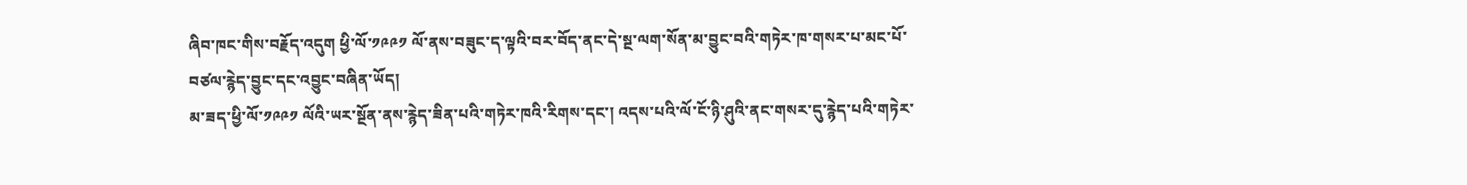ཞིབ་ཁང་གིས་བརྗོད་འདུག ཕྱི་ལོ་༡༩༩༡ ལོ་ནས་བཟུང་ད་ལྟའི་བར་བོད་ནང་དེ་སྔ་ལག་སོན་མ་བྱུང་བའི་གཏེར་ཁ་གསར་པ་མང་པོ་བཙལ་རྙེད་བྱུང་དང་འབྱུང་བཞིན་ཡོད།
མ་ཟད་ཕྱི་ལོ་༡༩༩༡ ལོའི་ཡར་སྔོན་ནས་རྙེད་ཟིན་པའི་གཏེར་ཁའི་རིགས་དང་། འདས་པའི་ལོ་ངོ་ཉི་ཤུའི་ནང་གསར་དུ་རྙེད་པའི་གཏེར་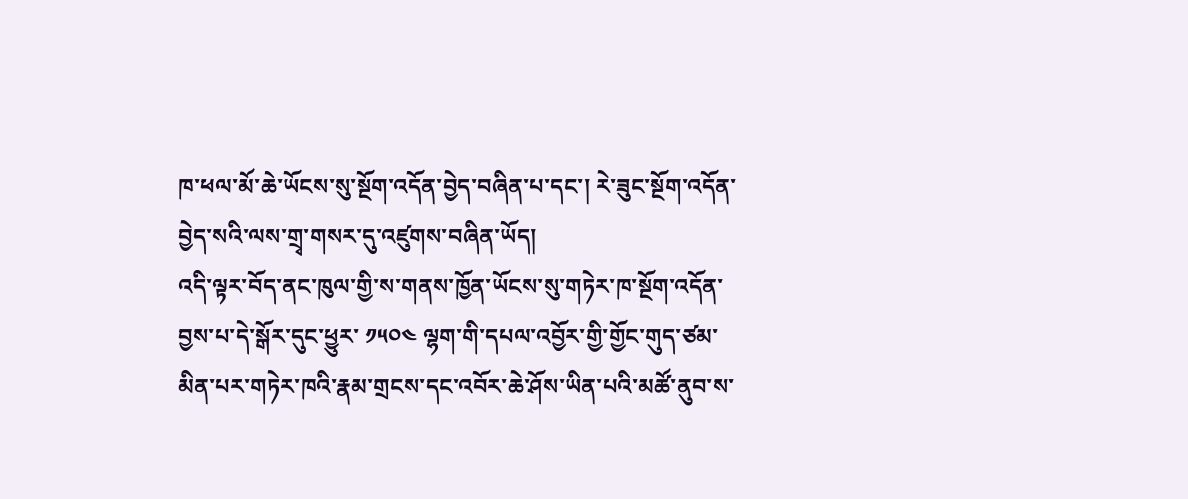ཁ་ཕལ་མོ་ཆེ་ཡོངས་སུ་སྔོག་འདོན་བྱེད་བཞིན་པ་དང་། རེ་ཟུང་སྔོག་འདོན་བྱེད་སའི་ལས་གྲྭ་གསར་དུ་འཛུགས་བཞིན་ཡོད།
འདི་ལྟར་བོད་ནང་ཁུལ་གྱི་ས་གནས་ཁྱོན་ཡོངས་སུ་གཏེར་ཁ་སྔོག་འདོན་བྱས་པ་དེ་སྒོར་དུང་ཕྱུར་ ༡༥༠༤ ལྷག་གི་དཔལ་འབྱོར་གྱི་གྱོང་གུད་ཙམ་མིན་པར་གཏེར་ཁའི་རྣམ་གྲངས་དང་འབོར་ཆེ་ཤོས་ཡིན་པའི་མཚོ་ནུབ་ས་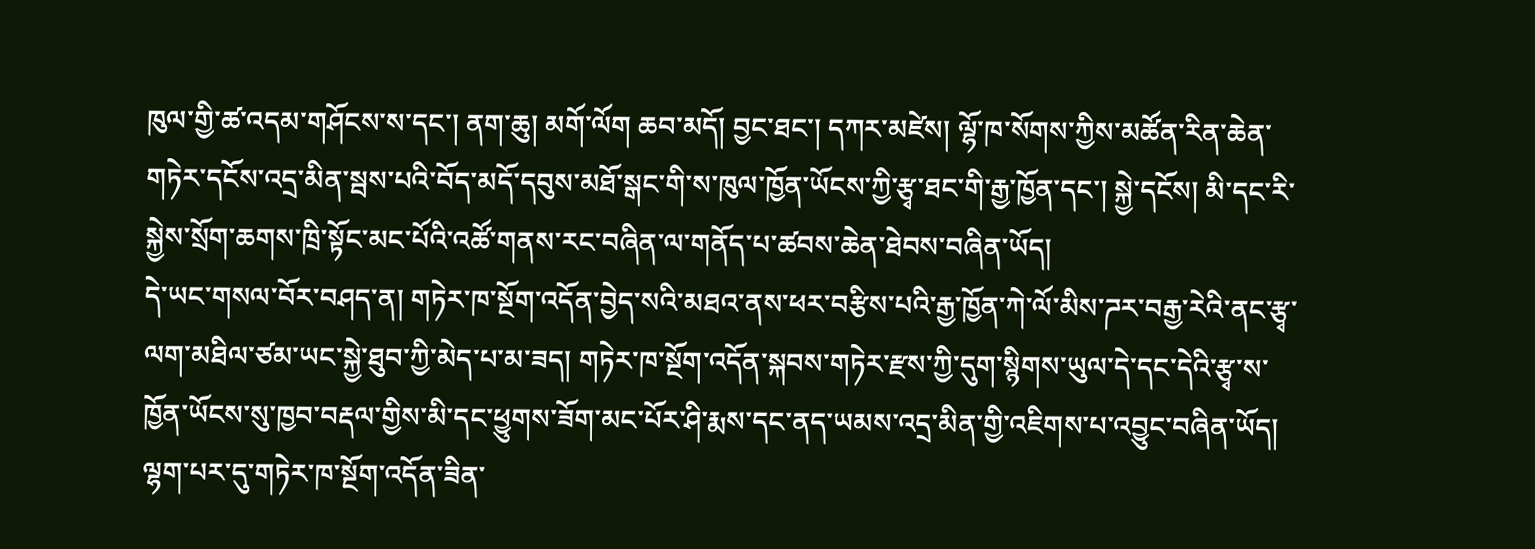ཁུལ་གྱི་ཚ་འདམ་གཤོངས་ས་དང་། ནག་ཆུ། མགོ་ལོག ཆབ་མདོ། བྱང་ཐང་། དཀར་མཛེས། ལྷོ་ཁ་སོགས་ཀྱིས་མཚོན་རིན་ཆེན་གཏེར་དངོས་འདྲ་མིན་སྦས་པའི་བོད་མདོ་དབུས་མཐོ་སྒང་གི་ས་ཁུལ་ཁྱོན་ཡོངས་ཀྱི་རྩྭ་ཐང་གི་རྒྱ་ཁྱོན་དང་། སྐྱེ་དངོས། མི་དང་རི་སྐྱེས་སྲོག་ཆགས་ཁྲི་སྟོང་མང་པོའི་འཚོ་གནས་རང་བཞིན་ལ་གནོད་པ་ཚབས་ཆེན་ཐེབས་བཞིན་ཡོད།
དེ་ཡང་གསལ་བོར་བཤད་ན། གཏེར་ཁ་སྔོག་འདོན་བྱེད་སའི་མཐའ་ནས་ཕར་བརྩིས་པའི་རྒྱ་ཁྱོན་ཀེ་ལོ་མིས་ཌར་བརྒྱ་རེའི་ནང་རྩྭ་ལག་མཐིལ་ཙམ་ཡང་སྐྱེ་ཐུབ་ཀྱི་མེད་པ་མ་ཟད། གཏེར་ཁ་སྔོག་འདོན་སྐབས་གཏེར་རྫས་ཀྱི་དུག་སྙིགས་ཡུལ་དེ་དང་དེའི་རྩྭ་ས་ཁྱོན་ཡོངས་སུ་ཁྱབ་བརྡལ་གྱིས་མི་དང་ཕྱུགས་ཟོག་མང་པོར་ཤི་རྨས་དང་ནད་ཡམས་འདྲ་མིན་གྱི་འཇིགས་པ་འབྱུང་བཞིན་ཡོད།
ལྷག་པར་དུ་གཏེར་ཁ་སྔོག་འདོན་ཟིན་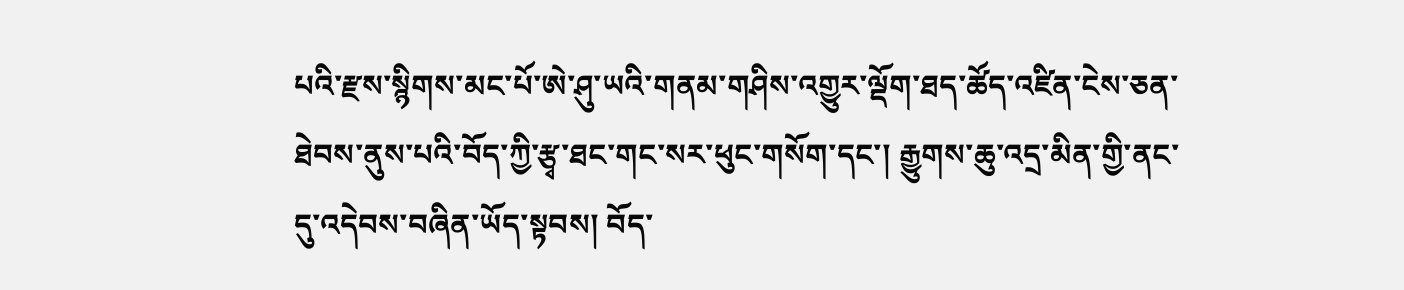པའི་རྫས་སྙིགས་མང་པོ་ཨེ་ཤུ་ཡའི་གནམ་གཤིས་འགྱུར་ལྡོག་ཐད་ཚོད་འཛིན་ངེས་ཅན་ཐེབས་ནུས་པའི་བོད་ཀྱི་རྩྭ་ཐང་གང་སར་ཕུང་གསོག་དང་། རྒྱུགས་ཆུ་འདྲ་མིན་གྱི་ནང་དུ་འདེབས་བཞིན་ཡོད་སྟབས། བོད་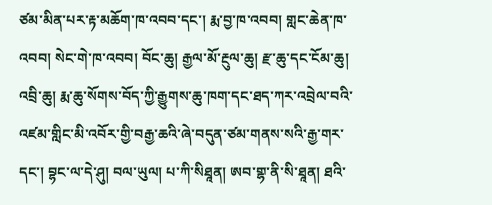ཙམ་མིན་པར་རྟ་མཆོག་ཁ་འབབ་དང་། རྨ་བྱ་ཁ་འབབ། གླང་ཆེན་ཁ་འབབ། སེང་གེ་ཁ་འབབ། བོང་ཆུ། རྒྱལ་མོ་རྔུལ་ཆུ། རྫ་ཆུ་དང་ངོམ་ཆུ། འབྲི་ཆུ། རྨ་ཆུ་སོགས་བོད་ཀྱི་རྒྱུགས་ཆུ་ཁག་དང་ཐད་ཀར་འབྲེལ་བའི་འཛམ་གླིང་མི་འབོར་གྱི་བརྒྱ་ཆའི་ཞེ་བདུན་ཙམ་གནས་སའི་རྒྱ་གར་དང་། བྷང་ལ་དེ་ཤུ། བལ་ཡུལ། པ་ཀི་སིཐཱན། ཨབ་གྷ་ནི་སི་ཐཱན། ཐའི་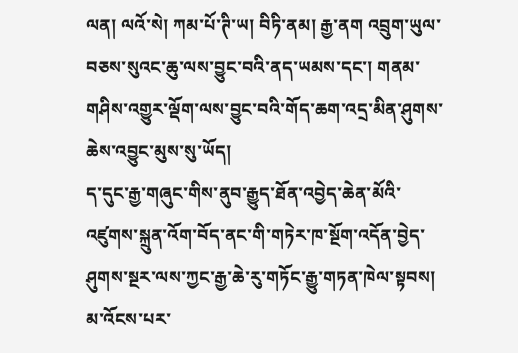ལན། ལའོ་སེ། ཀམ་པོ་ཊི་ཡ། བིཏི་ནམ། རྒྱ་ནག འབྲུག་ཡུལ་བཅས་སུའང་ཆུ་ལས་བྱུང་བའི་ནད་ཡམས་དང་། གནམ་གཤིས་འགྱུར་ལྡོག་ལས་བྱུང་བའི་གོད་ཆག་འདྲ་མིན་ཤུགས་ཆེས་འབྱུང་མུས་སུ་ཡོད།
ད་དུང་རྒྱ་གཞུང་གིས་ནུབ་རྒྱུད་ཐོན་འབྱེད་ཆེན་མོའི་འཛུགས་སྐྲུན་འོག་བོད་ནང་གི་གཏེར་ཁ་སྔོག་འདོན་བྱེད་ཤུགས་སྔར་ལས་ཀྱང་རྒྱ་ཆེ་རུ་གཏོང་རྒྱུ་གཏན་ཁེལ་སྟབས། མ་འོངས་པར་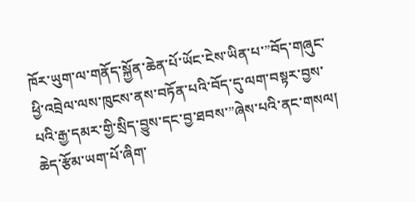ཁོར་ཡུག་ལ་གནོད་སྐྱོན་ཆེན་པོ་ཡོང་ངེས་ཡིན་པ་”བོད་གཞུང་ཕྱི་འབྲེལ་ལས་ཁུངས་ནས་བཏོན་པའི་བོད་དུ་ལག་བསྟར་བྱས་པའི་རྒྱ་དམར་གྱི་སྲིད་བྱུས་དང་བྱ་ཐབས་”ཞེས་པའི་ནང་གསལ།
ཆེད་རྩོམ་ཡག་པོ་ཞིག་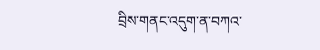བྲིས་གནང་འདུག་ན་བཀའ་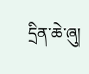དྲིན་ཆེ་ཞུ།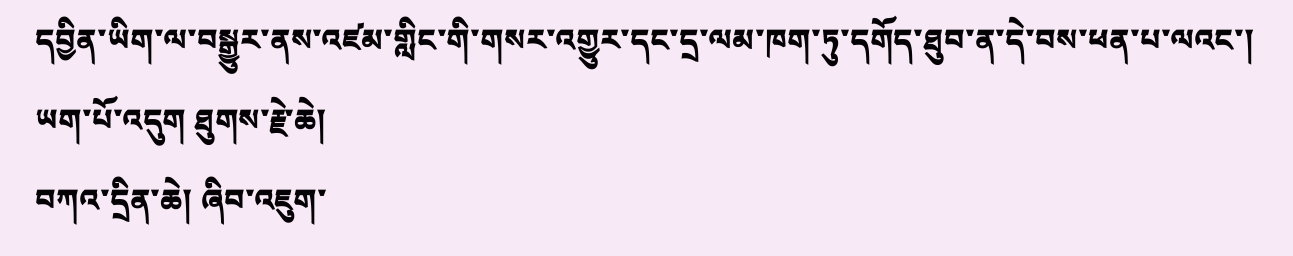དབྱིན་ཡིག་ལ་བསྒྱུར་ནས་འཛམ་གླིང་གི་གསར་འགྱུར་དང་དྲ་ལམ་ཁག་ཏུ་དགོད་ཐུབ་ན་དེ་བས་ཕན་པ་ལའང་།
ཡག་པོ་འདུག ཐུགས་རྗེ་ཆེ།
བཀའ་དྲིན་ཆེ། ཞིབ་འཇུག་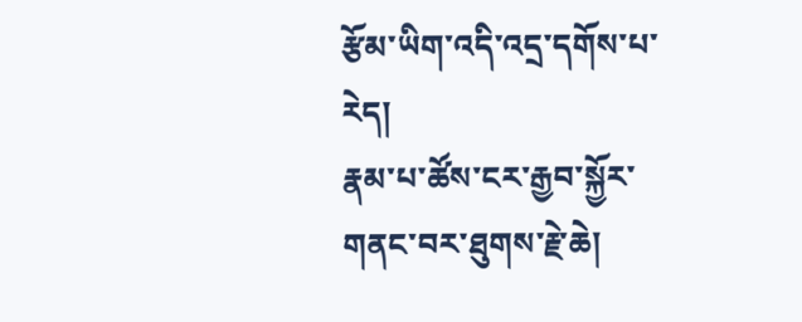རྩོམ་ཡིག་འདི་འདྲ་དགོས་པ་རེད།
རྣམ་པ་ཚོས་ངར་རྒྱབ་སྐྱོར་གནང་བར་ཐུགས་རྗེ་ཆེ།